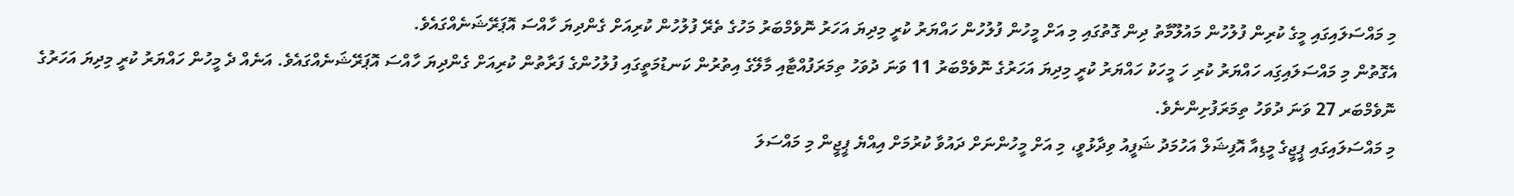މި މައްސަލައިގައި މީގެ ކުރިން ފުލުހުން މައުލޫމާތު ދިން ގޮތުގައި މި އަށް މީހުން ފުލުހުން ހައްޔަރު ކުރީ މިދިޔަ އަހަރު ނޮވެމްބަރު މަހުގެ ތެރޭ ފުލުހުން ކުރިއަށް ގެންދިޔަ ހާއްސަ އޮޕަރޭޝަނެއްގައެވެ.
އެގޮތުން މި މައްސަލައިގަިއ ހައްޔަރު ކުރި ހަ މީހަކު ހައްޔަރު ކުރީ މިދިޔަ އަހަރުގެ ނޮވެމްބަރު 11 ވަނަ ދުވަހު ތިމަރަފުއްޓާއި މާލޭގެ އިތުރުން ކަނޑުމަތީގައި ފުލުހުންގެ ފަރާތުން ކުރިއަށް ގެންދިޔަ ހާއްސަ އޮޕަރޭޝަނެއްގައެވެ. އަނެއް ދެ މީހުން ހައްޔަރު ކުރީ މިދިޔަ އަހަރުގެ ނޮވެމްބަރ 27 ވަނަ ދުވަހު ތިމަރަފުށިންނެވެ.
މި މައްސަލައިގައި ޕީޖީގެ މީޑިއާ އޮފިޝަލް އަހުމަދު ޝަފީއު ވިދާޅުވީ، މި އަށް މީހުންނަށް ދައުވާ ކުރުމަށް އިއްޔެ ޕީޖީން މި މައްސަލަ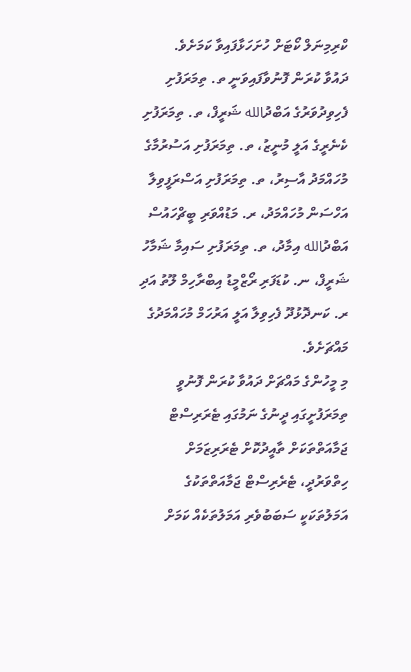ކްރިމިނަލް ކޯޓަށް ހުށަހަޅާފައިވާ ކަމަށެވެ.
ދައުވާ ކުރަން ފޮނުވާފައިވަނީ ތ. ތިމަރަފުށި ފެހިވިދުވަރުގެ އަބްދުالله ޝަރީފް، ތ. ތިމަރަފުށި ކެނެރީގެ އަލީ މުނީޒު، ތ. ތިމަރަފުށި އަސުރުމާގެ މުހައްމަދު އާސިރު، ތ. ތިމަރަފުށި އަސްރަފީވިލާ އަހްސަން މުހައްމަދު، ރ. މަޑުއްވަރި ބީޗްހައުސް އަބްދުالله އިމާދު، ތ. ތިމަރަފުށި ސައިމާ ޝަމާހު ޝަރީފް، ނ. ކުޑަފަރި ރޯޒްމީޑު އިބްރާހިމް ލޫތު އަދި ރ. ކަނދޮޅުދޫ ފެހިވިލާ އަލީ އަރުހަމް މުހައްމަދުގެ މައްޗަށެވެ.
މި މީހުންގެ މައްޗަށް ދައުވާ ކުރަން ފޮނުވީ ތިމަރަފުށީގައި ދީނުގެ ނަމުގައި ޓެރަރިސްޓް ޖަމާއަތްތަކަށް ތާއީދުކޮށް ޓެރަރިޒަމަށް ހިތްވަރުދީ، ޓެރެރިސްޓް ޖަމާއަތްތަކުގެ އަމަލުތަކަކީ ސަބަބުވެރި އަމަލުތަކެއް ކަމަށް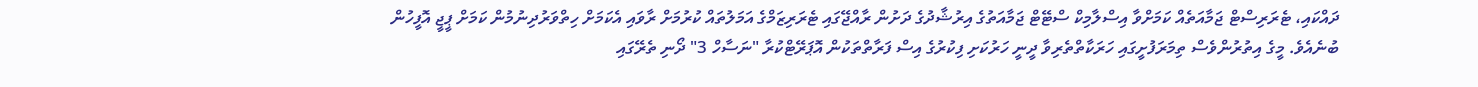ދައްކައި، ޓެރަރިސްޓް ޖަމާއަތެއް ކަމަށްވާ އިސްލާމިކް ސްޓޭޓް ޖަމާއަތުގެ އިރުޝާދުގެ ދަށުން ރާއްޖޭގައި ޓެރަރިޒަމްގެ އަމަލުތައް ކުރުމަށް ރާވައި އެކަމަށް ހިތްވަރުދިނުމުން ކަމަށް ޕީޖީ އޮފީހުން ބުނެއެވެ. މީގެ އިތުރުންވެސް ތިމަރަފުށީގައި ހަރަކާތްތެރިވާ ދީނީ ހަރުކަށި ފިކުރުގެ އިސް ފަރާތްތަކުން އޮޕަރޭޓްކުރާ "ނަސާހް 3" ދޯނި ތެރޭގައި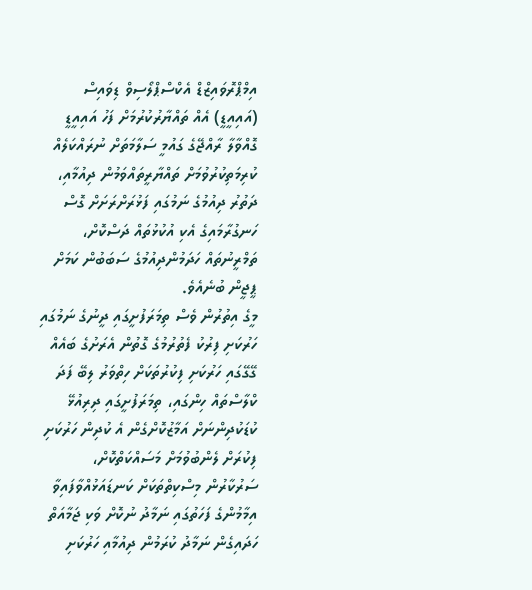އިމްޕްރޮވައިޒްޑް އެކްސްޕްލޯސިވް ޑިވައިސް (އައިއީޑީ) އެއް ތައްޔާރުކުރުމަށް ފަހު އައިއީޑީ ގޮއްވާލާ ރާއްޖޭގެ ގައުމީ ސަލާމަތަށް ނުރައްކަލެއް ކުރިމަތިކުރުވުމަށް ތައްޔާރީތައްވަމުން ދިއުމާއި، ދަތުރު ދިއުމުގެ ނަމުގައި ފަޅުރަށްރަށަށް ގޮސް ހަނގުރާމައިގެ އެކި އުކުޅުތައް ދަސްކޮށް، ތަމްރީނުތައް ހަދަމުންދިއުމުގެ ސަބަބުން ކަމަށް ޕީޖީން ބުނެއެވެ.
މީގެ އިތުރުން ވެސް ތިމަރަފުށީގައި ދީނުގެ ނަމުގައި ހަރުކަށި ފިރުކު ފެތުރުމުގެ ގޮތުން އެރަށުގެ ބައެއް ގޭގޭގައި ހަރުކަށި ފިކުރުތަކަށް ހިތްވަރު ލިބޭ ފަދަ ކްލާސްތައް ހިންގައި، ތިމަރަފުށީގައި ދިރިއުޅޭ ކުޑަކުދިންނަށް އަމާޒުކޮށްގެން އެ ކުދިން ހަރުކަށި ފިކުރަށް ލެންބުވުމަށް މަސައްކަތްކޮށް، ސަރުކާރުން މިސްކިތްތަކަށް ކަނޑައަޅުއްވާފައިވާ އިމާމުންގެ ފަހަތުގައި ނަމާދު ނުކޮށް ވަކި ޖަމާއަތް ހަދައިގެން ނަމާދު ކުރަމުން ދިއުމާއި ހަރުކަށި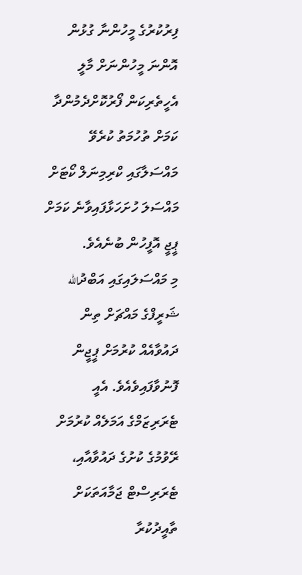ފިރުކުރުގެ މީހުންނާ ގުޅުން އޮންނަ މީހުންނަށް މާލީ އެހީތެރިކަން ފޯރުކޮށްދެމުންދާ ކަމަށް ތުހުމަތު ކުރެވޭ މައްސަލާގައި ކްރިމިނަލް ކޯޓަށް މައްސަލަ ހުށަހަޅާފައިވާނެ ކަމަށް ޕީޖީ އޮފީހުން ބުނެއެވެ.
މި މައްސަލައިގައި އަބްދުالله ޝަރީފްގެ މައްޗަށް ތިން ދައުވާއެއް ކުރުމަށް ޕީޖީން ފޮނުވާފައިވެއެވެ. އެއީ ޓެރަރިޒަމްގެ އަމަލެއް ކުރުމަށް ރޭވުމުގެ ކުށުގެ ދައުވާއާއި، ޓެރަރިސްޓް ޖަމާއަތަކަށް ތާއީދުކުރާ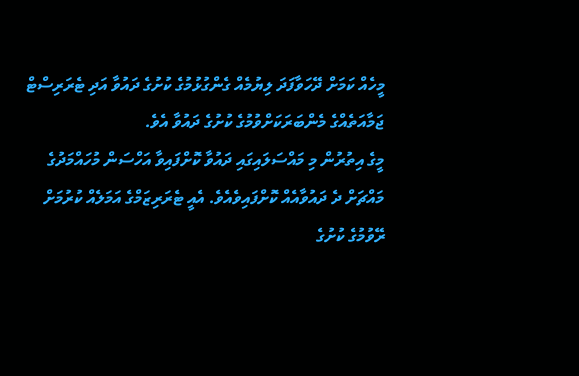މީހެއް ކަމަށް ދޭހަވާފަދަ ލިޔުމެއް ގެންގުޅުމުގެ ކުށުގެ ދައުވާ އަދި ޓެރަރިސްޓް ޖަމާއަތެއްގެ މެންބަރަކަށްވުމުގެ ކުށުގެ ދައުވާ އެވެ.
މީގެ އިތުރުން މި މައްސަލައިގައި ދައުވާ ކޮށްފައިވާ އަހްސަން މުހައްމަދުގެ މައްޗަށް ދެ ދައުވާއެއް ކޮށްފައިވެއެވެ. އެއީ ޓެރަރިޒަމްގެ އަމަލެއް ކުރުމަށް ރޭވުމުގެ ކުށުގެ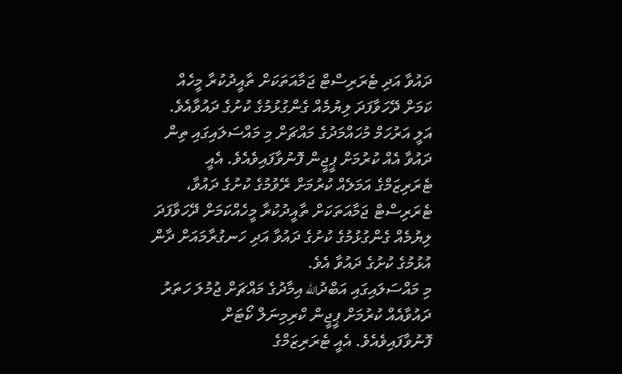ދައުވާ އަދި ޓެރަރިސްޓް ޖަމާއަތަކަށް ތާއީދުކުރާ މީހެއް ކަމަށް ދޭހަވާފަދަ ލިޔުމެއް ގެންގުޅުމުގެ ކުށުގެ ދައުވާއެވެ.
އަލީ އަރުހަމް މުހައްމަދުގެ މައްޗަށް މި މައްސަލައިގައި ތިން ދައުވާ އެއް ކުރުމަށް ޕީޖީން ފޮނުވާފައިވެއެވެ. އެއީ ޓެރަރިޒަމްގެ އަމަލެއް ކުރުމަށް ރޭވުމުގެ ކުށުގެ ދައުވާ، ޓެރަރިސްޓް ޖަމާއަތަކަށް ތާއީދުކުރާ މީހެއްކަމަށް ދޭހަވާފަދަ ލިޔުމެއް ގެންގުޅުމުގެ ކުށުގެ ދައުވާ އަދި ހަނގުރާމައަށް ދާން އުޅުމުގެ ކުށުގެ ދައުވާ އެވެ.
މި މައްސަލައިގައި އަބްދުالله އިމާދުގެ މައްޗަށް ޖުމުލަ ހަތަރު ދައުވާއެއް ކުރުމަށް ޕީޖީން ކްރިމިނަލް ކޯޓަށް ފޮނުވާފައިވެއެވެ. އެއީ ޓެރަރިޒަމްގެ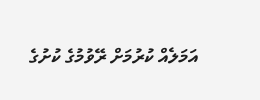އަމަލެއް ކުރުމަށް ރޭވުމުގެ ކުށުގެ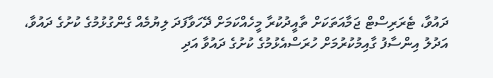ދައުވާ، ޓެރަރިސްޓް ޖަމާއަތަކަށް ތާއީދުކުރާ މީހެއްކަމަށް ދޭހަވާފަދަ ލިޔުމެއް ގެންގުޅުމުގެ ކުށުގެ ދައުވާ، އަދުލު އިންސާފު ގާއިމުކުރުމަށް ހުރަސްއެޅުމުގެ ކުށުގެ ދައުވާ އަދި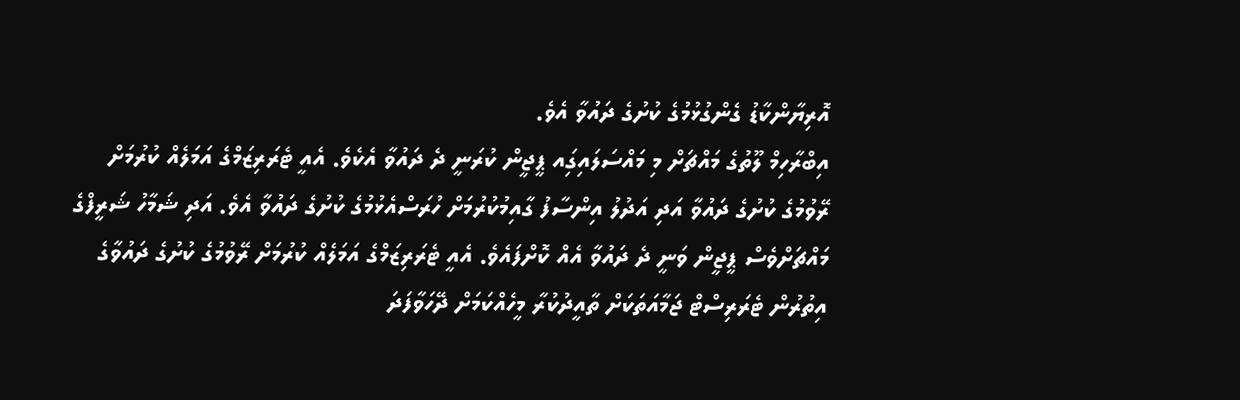އޮރިޔާންކާޑު ގެންގުޅުމުގެ ކުށުގެ ދައުވާ އެވެ.
އިބްރާހިމް ލޫތުގެ މައްޗަށް މި މައްސަލައިގަިއ ޕީޖީން ކުރަނީ ދެ ދައުވާ އެކެވެ. އެއީ ޓެރަރިޒަމްގެ އަމަލެއް ކުރުމަށް ރޭވުމުގެ ކުށުގެ ދައުވާ އަދި އަދުލު އިންސާފު ގާއިމުކުރުމަށް ހުރަސްއެޅުމުގެ ކުށުގެ ދައުވާ އެވެ. އަދި ޝަމާހު ޝަރީފްގެ މައްޗަށްވެސް ޕީޖީން ވަނީ ދެ ދައުވާ އެއް ކޮށްފައެވެ. އެއީ ޓެރަރިޒަމްގެ އަމަލެއް ކުރުމަށް ރޭވުމުގެ ކުށުގެ ދައުވާގެ އިތުރުން ޓެރަރިސްޓް ޖަމާއަތަކަށް ތާއީދުކުރާ މީހެއްކަމަށް ދޭހަވާފަދަ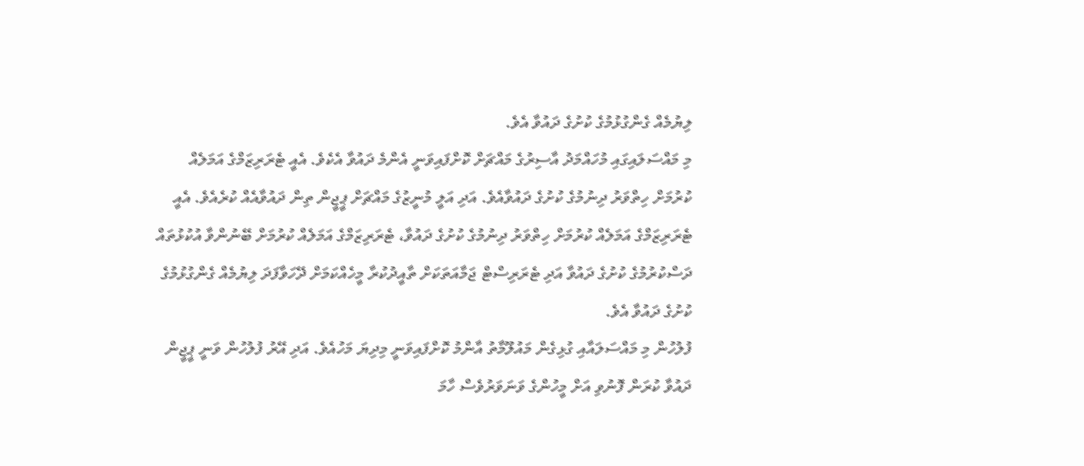ލިޔުމެއް ގެންގުޅުމުގެ ކުށުގެ ދައުވާ އެވެ.
މި މައްސަލައިގައި މުހައްމަދު އާސިރުގެ މައްޗަށް ކޮށްފައިވަނީ އެންމެ ދައުވާ އެކެވެ. އެއީ ޓެރަރިޒަމްގެ އަމަލެއް ކުރުމަށް ހިތްވަރު ދިނުމުގެ ކުށުގެ ދައުވާއެވެ. އަދި އަލީ މުނީޒުގެ މައްޗަށް ޕީޖީން ތިން ދައުވާއެއް ކުރެއެވެ. އެއީ ޓެރަރިޒަމްގެ އަމަލެއް ކުރުމަށް ހިތްވަރު ދިނުމުގެ ކުށުގެ ދައުވާ، ޓެރަރިޒަމްގެ އަމަލެއް ކުރުމަށް ބޭނުންވާ އުކުޅުތައް ދަސްކުރުމުގެ ކުށުގެ ދައުވާ އަދި ޓެރަރިސްޓް ޖަމާއަތަކަށް ތާއީދުކުރާ މީހެއްކަމަށް ދޭހަވާފަދަ ލިޔުމެއް ގެންގުޅުމުގެ ކުށުގެ ދައުވާ އެވެ.
ފުލުހުން މި މައްސަލައާއި ގުޅިގެން މައުލޫމާތު އާންމު ކޮށްފައިވަނީ މިދިޔަ މަހުއެވެ. އަދި އޭރު ފުލުހުން ވަނީ ޕީޖީން ދައުވާ ކުރަން ފޮނުވި އަށް މީހުންގެ ވަނަވަރުވެސް ހާމަ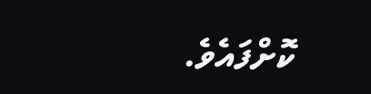ކޮށްފައެވެ.